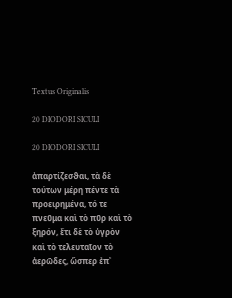Textus Originalis

20 DIODORI SICULI

20 DIODORI SICULI

ἀπαρτίζεσϑαι, τὰ δὲ τούτων μέρη πέντε τὰ προειρημένα, τό τε πνεῦμα καὶ τὸ πῦρ καὶ τὸ ξηρόν, ἔτι δὲ τὸ ὑγρὸν καὶ τὸ τελευταῖον τὸ ἀερῶδες, ὥσπερ ἐπ᾽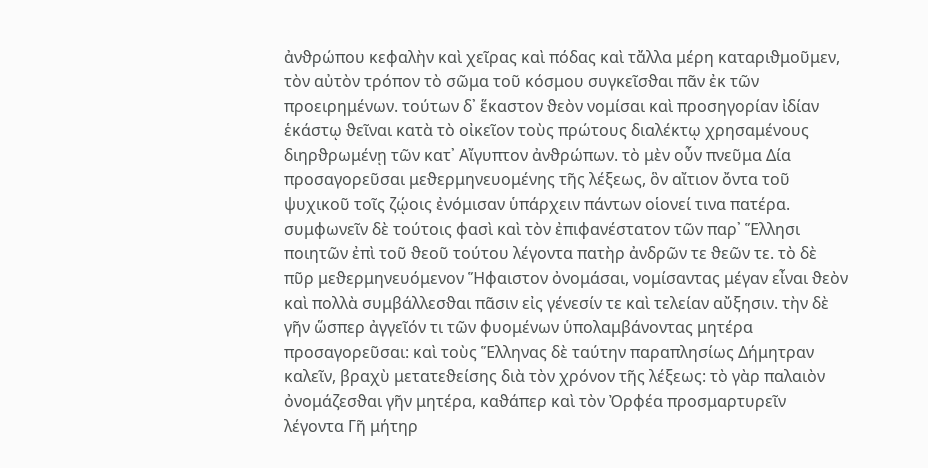ἀνϑρώπου κεφαλὴν καὶ χεῖρας καὶ πόδας καὶ τἄλλα μέρη καταριϑμοῦμεν, τὸν αὐτὸν τρόπον τὸ σῶμα τοῦ κόσμου συγκεῖσϑαι πᾶν ἐκ τῶν προειρημένων. τούτων δ᾽ ἕκαστον ϑεὸν νομίσαι καὶ προσηγορίαν ἰδίαν ἑκάστῳ ϑεῖναι κατὰ τὸ οἰκεῖον τοὺς πρώτους διαλέκτῳ χρησαμένους διηρϑρωμένῃ τῶν κατ᾽ Αἴγυπτον ἀνϑρώπων. τὸ μὲν οὖν πνεῦμα Δία προσαγορεῦσαι μεϑερμηνευομένης τῆς λέξεως, ὃν αἴτιον ὄντα τοῦ ψυχικοῦ τοῖς ζῴοις ἐνόμισαν ὑπάρχειν πάντων οἱονεί τινα πατέρα. συμφωνεῖν δὲ τούτοις φασὶ καὶ τὸν ἐπιφανέστατον τῶν παρ᾽ Ἕλλησι ποιητῶν ἐπὶ τοῦ ϑεοῦ τούτου λέγοντα πατὴρ ἀνδρῶν τε ϑεῶν τε. τὸ δὲ πῦρ μεϑερμηνευόμενον Ἥφαιστον ὀνομάσαι, νομίσαντας μέγαν εἶναι ϑεὸν καὶ πολλὰ συμβάλλεσϑαι πᾶσιν εἰς γένεσίν τε καὶ τελείαν αὔξησιν. τὴν δὲ γῆν ὥσπερ ἀγγεῖόν τι τῶν φυομένων ὑπολαμβάνοντας μητέρα προσαγορεῦσαι: καὶ τοὺς Ἕλληνας δὲ ταύτην παραπλησίως Δήμητραν καλεῖν, βραχὺ μετατεϑείσης διὰ τὸν χρόνον τῆς λέξεως: τὸ γὰρ παλαιὸν ὀνομάζεσϑαι γῆν μητέρα, καϑάπερ καὶ τὸν Ὀρφέα προσμαρτυρεῖν λέγοντα Γῆ μήτηρ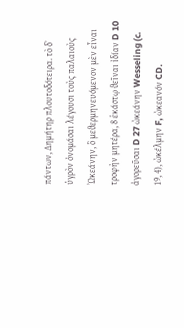πάντων, Δημήτηρ πλουτοδότειρα. τὸ δ᾽ ὑγρὸν ὀνομάσαι λέγουσι τοὺς παλαιοὺς Ὠκεάνην, ὃ μεϑερμηνευόμενον μὲν εἶναι τροφὴν μητέρα, 8 ἑκάστῳ ϑεῖναι ἰδίαν D 10 ἀγορεῦσαι D 27 ὠκεάνην Wesseling (c. 19, 4), ὠκέλμην F, ὠκεανόν CD.